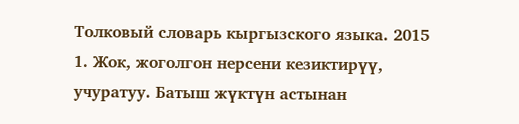Толковый словарь кыргызского языка. 2015
1. Жок, жоголгон нерсени кезиктирүү, учуратуу. Батыш жүктүн астынан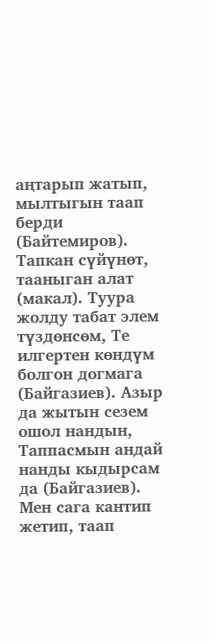аңтарып жатып, мылтыгын таап берди (Байтемиров). Тапкан сүйүнөт, тааныган алат (макал). Туура жолду табат элем түздөнсөм, Те илгертен көндүм болгон догмага (Байгазиев). Азыр да жытын сезем ошол нандын, Таппасмын андай нанды кыдырсам да (Байгазиев). Мен сага кантип жетип, таап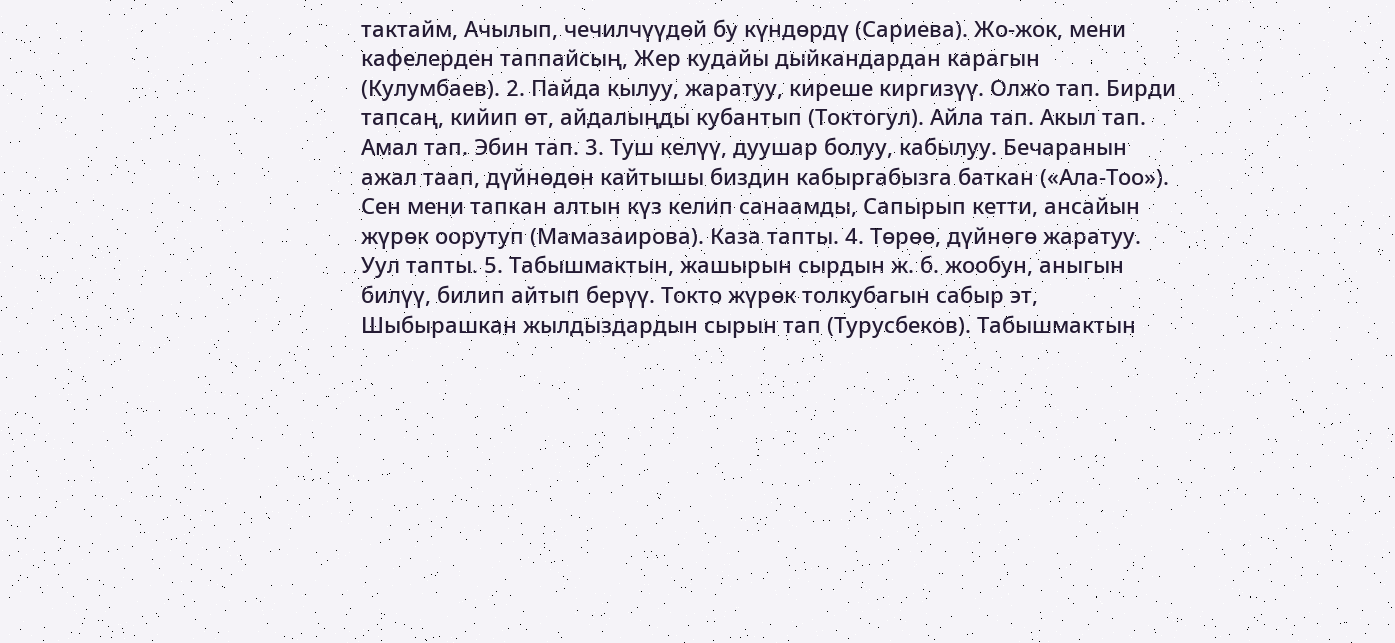тактайм, Ачылып, чечилчүүдөй бу күндөрдү (Сариева). Жо-жок, мени кафелерден таппайсың, Жер кудайы дыйкандардан карагын (Кулумбаев). 2. Пайда кылуу, жаратуу, киреше киргизүү. Олжо тап. Бирди тапсаң, кийип өт, айдалыңды кубантып (Токтогул). Айла тап. Акыл тап. Амал тап. Эбин тап. 3. Туш келүү, дуушар болуу, кабылуу. Бечаранын ажал таап, дүйнөдөн кайтышы биздин кабыргабызга баткан («Ала-Тоо»). Сен мени тапкан алтын күз келип санаамды, Сапырып кетти, ансайын жүрөк оорутуп (Мамазаирова). Каза тапты. 4. Төрөө, дүйнөгө жаратуу. Уул тапты. 5. Табышмактын, жашырын сырдын ж. б. жообун, аныгын билүү, билип айтып берүү. Токто жүрөк толкубагын сабыр эт, Шыбырашкан жылдыздардын сырын тап (Турусбеков). Табышмактын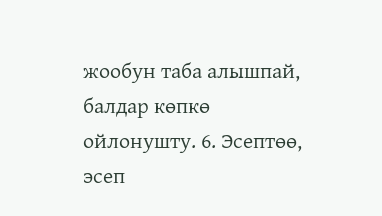жообун таба алышпай, балдар көпкө ойлонушту. 6. Эсептөө, эсеп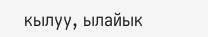кылуу, ылайык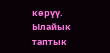көрүү. Ылайык таптык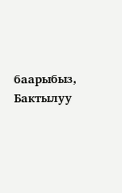баарыбыз, Бактылуу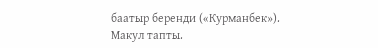баатыр беренди («Курманбек»). Макул тапты.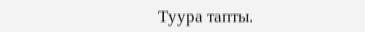Туура тапты.